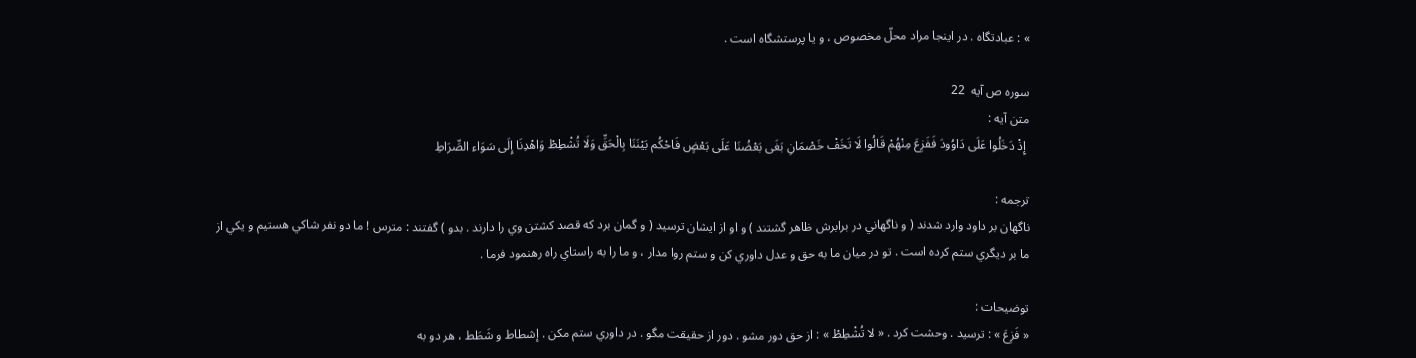» : عبادتگاه . در اينجا مراد محلّ مخصوص ، و يا پرستشگاه است .

سوره ص آيه  22
متن آيه :
 إِذْ دَخَلُوا عَلَى دَاوُودَ فَفَزِعَ مِنْهُمْ قَالُوا لَا تَخَفْ خَصْمَانِ بَغَى بَعْضُنَا عَلَى بَعْضٍ فَاحْكُم بَيْنَنَا بِالْحَقِّ وَلَا تُشْطِطْ وَاهْدِنَا إِلَى سَوَاء الصِّرَاطِ

ترجمه :
ناگهان بر داود وارد شدند ( و ناگهاني در برابرش ظاهر گشتند ) و او از ايشان ترسيد ( و گمان برد كه قصد كشتن وي را دارند . بدو ) گفتند : مترس ! ما دو نفر شاكي هستيم و يكي از ما بر ديگري ستم كرده است . تو در ميان ما به حق و عدل داوري كن و ستم روا مدار ، و ما را به راستاي راه رهنمود فرما .

توضيحات :
« فَزِعَ » : ترسيد . وحشت كرد . « لا تُشْطِطْ » : از حق دور مشو . دور از حقيقت مگو . در داوري ستم مكن . إشطاط و شَطَط ، هر دو به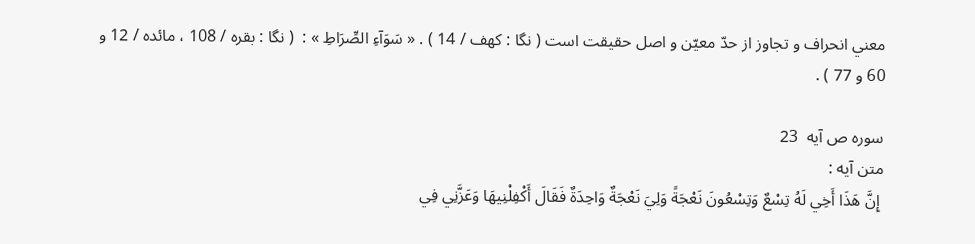معني انحراف و تجاوز از حدّ معيّن و اصل حقيقت است ( نگا : كهف‌ / 14 ) . « سَوَآءِ الصِّرَاطِ » :  ( نگا : بقره‌ / 108 ، مائده‌ / 12 و 60 و 77 ) .

سوره ص آيه  23
متن آيه :
 إِنَّ هَذَا أَخِي لَهُ تِسْعٌ وَتِسْعُونَ نَعْجَةً وَلِيَ نَعْجَةٌ وَاحِدَةٌ فَقَالَ أَكْفِلْنِيهَا وَعَزَّنِي فِي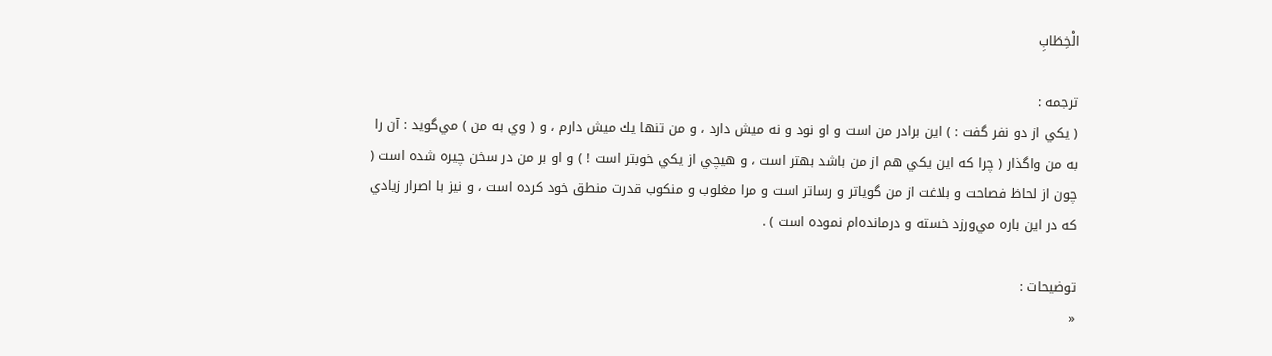الْخِطَابِ

ترجمه :
( يكي از دو نفر گفت : ) اين برادر من است و او نود و نه ميش دارد ، و من تنها يك ميش دارم ، و ( وي به من ) مي‌گويد : آن را به من واگذار ( چرا كه اين يكي هم از من باشد بهتر است ، و هيچي از يكي خوبتر است ! ) و او بر من در سخن چيره شده است ( چون از لحاظ فصاحت و بلاغت از من گوياتر و رساتر است و مرا مغلوب و منكوب قدرت منطق خود كرده است ، و نيز با اصرار زيادي كه در اين باره مي‌ورزد خسته و درمانده‌ام نموده است ) .

توضيحات :
«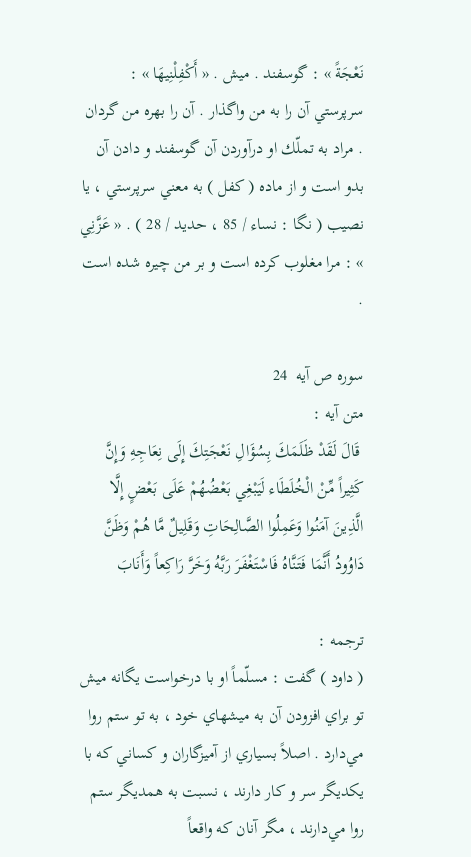نَعْجَةً » : گوسفند . ميش . « أَكْفِلْنِيهَا » : سرپرستي آن را به من واگذار . آن را بهره من گردان . مراد به تملّك او درآوردن آن گوسفند و دادن آن بدو است و از ماده ( كفل ) به معني سرپرستي ، يا نصيب ( نگا : نساء / 85 ، حديد / 28 ) . « عَزَّنِي‌ » : مرا مغلوب كرده است و بر من چيره شده است .

سوره ص آيه  24
متن آيه :
 قَالَ لَقَدْ ظَلَمَكَ بِسُؤَالِ نَعْجَتِكَ إِلَى نِعَاجِهِ وَإِنَّ كَثِيراً مِّنْ الْخُلَطَاء لَيَبْغِي بَعْضُهُمْ عَلَى بَعْضٍ إِلَّا الَّذِينَ آمَنُوا وَعَمِلُوا الصَّالِحَاتِ وَقَلِيلٌ مَّا هُمْ وَظَنَّ دَاوُودُ أَنَّمَا فَتَنَّاهُ فَاسْتَغْفَرَ رَبَّهُ وَخَرَّ رَاكِعاً وَأَنَابَ

ترجمه :
( داود ) گفت : مسلّماً او با درخواست يگانه ميش تو براي افزودن آن به ميشهاي خود ، به تو ستم روا مي‌دارد . اصلاً بسياري از آميزگاران و كساني كه با يكديگر سر و كار دارند ، نسبت به همديگر ستم روا مي‌دارند ، مگر آنان كه واقعاً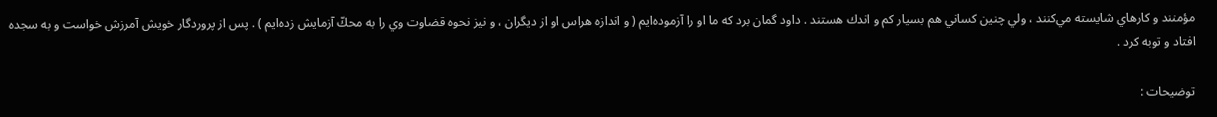مؤمنند و كارهاي شايسته مي‌كنند ، ولي چنين كساني هم بسيار كم و اندك هستند . داود گمان برد كه ما او را آزموده‌ايم ( و اندازه هراس او از ديگران ، و نيز نحوه قضاوت وي را به محكّ آزمايش زده‌ايم ) . پس از پروردگار خويش آمرزش خواست و به سجده افتاد و توبه كرد .

توضيحات :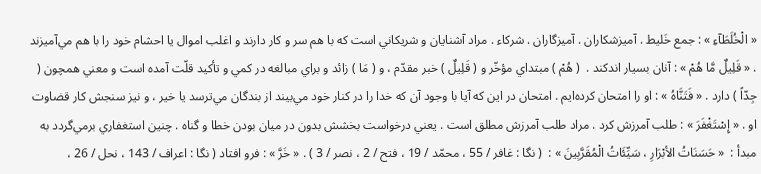« الْخُلَطَآءِ » : جمع خَليط . آميزشكاران . آميزگاران . شركاء . مراد آشنايان و شريكاني است كه با هم سر و كار دارند و اغلب اموال يا احشام خود را با هم مي‌آميزند . « قَلِيلٌ مَّا هُمْ » : آنان بسيار اندكند .  ( هُمْ ) مبتداي مؤخّر و ( قَلِيلٌ ) خبر مقدّم ، و ( مَا ) زائد و براي مبالغه در كمي و تأكيد قلّت آمده است و معني همچون ( جِدّاً ) دارد . « فَتَنَّاهُ » : او را امتحان كرده‌ايم . امتحان در اين كه آيا با وجود آن كه خدا را در كنار خود مي‌بيند از بندگان مي‌ترسد يا خير ، و نيز سنجش كار قضاوت او . « إِسْتَغْفَرَ » : طلب آمرزش كرد . مراد طلب آمرزش مطلق است . يعني درخواست بخشش بدون در ميان بودن خطا و گناه . چنين استغفاري برمي‌گردد به مبدأ :  « حَسَنَاتُ الأبْرَارِ ، سَيِّئَاتُ الْمُقَرَّبِينَ » :  ( نگا : غافر / 55 ، محمّد / 19 ، فتح‌ / 2 ، نصر / 3 ) . « خَرَّ » : فرو افتاد ( نگا : اعراف‌ / 143 ، نحل‌ / 26 ،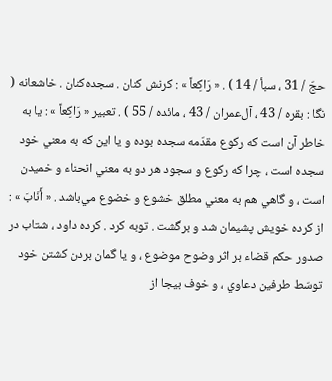حجّ‌ / 31 ، سبأ / 14 ) . « رَاكِعاً » : كرنش كنان . سجده‌كنان . خاشعانه ( نگا : بقره‌ / 43 ، آل‌عمران‌ / 43 ، مائده‌ / 55 ) . تعبير « رَاكِعاً » : يا به خاطر آن است كه ركوع مقدّمه سجده بوده و يا اين كه به معني خود سجده است ، چرا كه ركوع و سجود هر دو به معني انحناء و خميدن است ، و گاهي هم به معني مطلق خشوع و خضوع مي‌باشد . « أَنَابَ » : از كرده خويش پشيمان شد و برگشت . توبه كرد . كرده داود ، شتاب در صدور حكم قضاء بر اثر وضوح موضوع ، و يا گمان بردن كشتن خود توسّط طرفين دعاوي ، و خوف بيجا از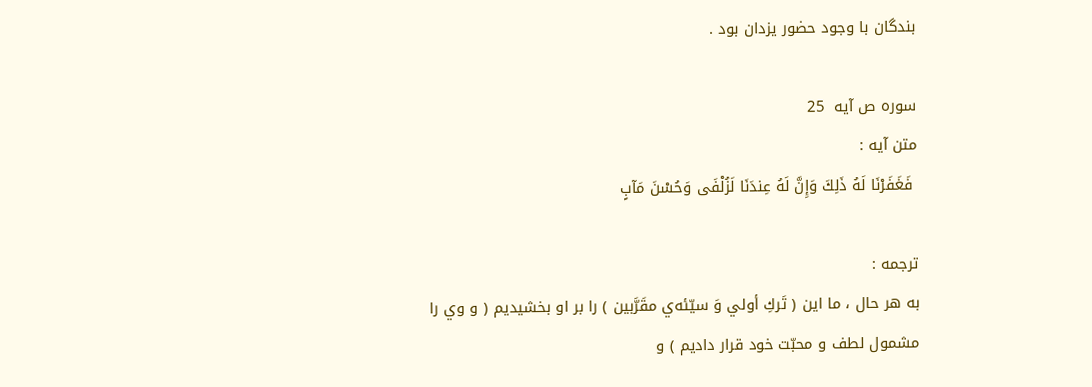بندگان با وجود حضور يزدان بود .

سوره ص آيه  25
متن آيه :
 فَغَفَرْنَا لَهُ ذَلِكَ وَإِنَّ لَهُ عِندَنَا لَزُلْفَى وَحُسْنَ مَآبٍ

ترجمه :
به هر حال ، ما اين ( تَركِ أولي وَ سيّئه‌ي مقَرَّبين ) را بر او بخشيديم ( و وي را مشمول لطف و محبّت خود قرار داديم ) و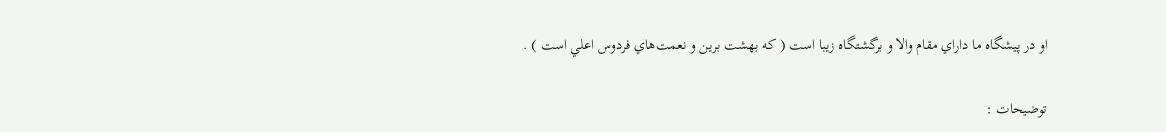او در پيشگاه ما داراي مقام والا و برگشتگاه زيبا است ( كه بهشت برين و نعمت‌هاي فردوس اعلي است ) .

توضيحات :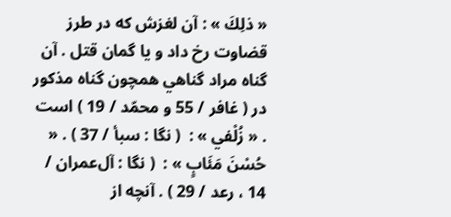« ذلِكَ » : آن لغزش كه در طرز قضاوت رخ داد و يا گمان قتل . آن گناه مراد گناهي همچون گناه مذكور در ( غافر / 55 و محمّد / 19 ) است . « زُلْفي‌ » :  ( نگا : سبأ / 37 ) . « حُسْنَ مَئَابٍ » :  ( نگا : آل‌عمران‌ / 14 ، رعد / 29 ) . آنچه از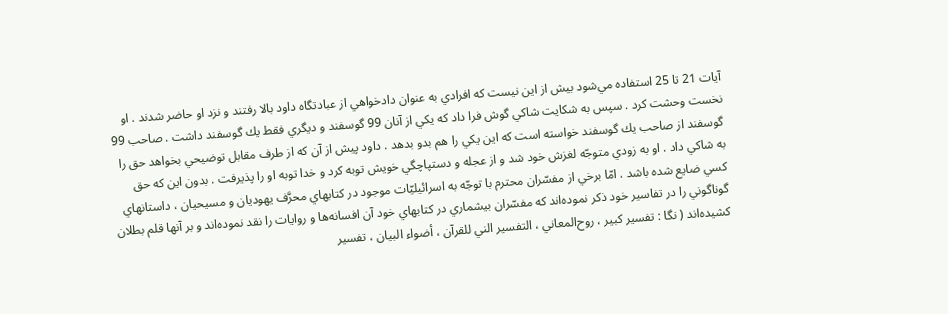آيات 21 تا 25 استفاده مي‌شود بيش از اين نيست كه افرادي به عنوان دادخواهي از عبادتگاه داود بالا رفتند و نزد او حاضر شدند . او نخست وحشت كرد . سپس به شكايت شاكي گوش فرا داد كه يكي از آنان 99 گوسفند و ديگري فقط يك گوسفند داشت . صاحب 99 گوسفند از صاحب يك گوسفند خواسته است كه اين يكي را هم بدو بدهد . داود پيش از آن كه از طرف مقابل توضيحي بخواهد حق را به شاكي داد . او به زودي متوجّه لغزش خود شد و از عجله و دستپاچگي خويش توبه كرد و خدا توبه او را پذيرفت . بدون اين كه حق كسي ضايع شده باشد . امّا برخي از مفسّران محترم با توجّه به اسرائيليّات موجود در كتابهاي محرَّف يهوديان و مسيحيان ، داستانهاي گوناگوني را در تفاسير خود ذكر نموده‌اند كه مفسّران بيشماري در كتابهاي خود آن افسانه‌ها و روايات را نقد نموده‌اند و بر آنها قلم بطلان كشيده‌اند ( نگا : تفسير كبير ، روح‌المعاني ، التفسير الني للقرآن ، أضواء البيان ، تفسير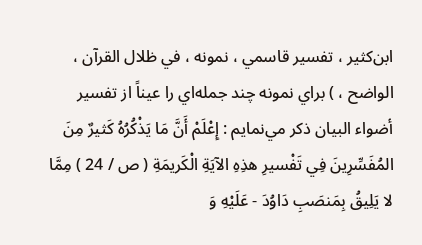ابن‌كثير ، تفسير قاسمي ، نمونه ، في ظلال القرآن ، الواضح ، ) براي نمونه چند جمله‌اي را عيناً از تفسير أضواء البيان ذكر مي‌نمايم : إِعْلَمْ أَنَّ مَا يَذْكُرُهُ كَثيرٌ مِنَ المُفَسِّرِينَ فِي تَفْسيرِ هذِهِ الآيَةِ الْكَريمَةِ ( ص‌ / 24 ) مِمَّا لا يَلِيقُ بِمَنصَبِ دَاوُدَ - عَلَيْهِ وَ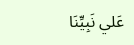عَلي نَبِيِّنَا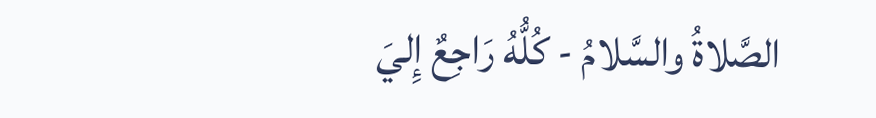الصَّلاةُ والسَّلامُ - كُلُّهُ رَاجِعٌ إِليَ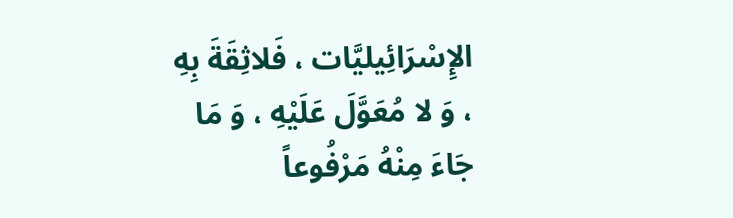الإِسْرَائِيليَّات ، فَلاثِقَةَ بِهِ ، وَ لا مُعَوَّلَ عَلَيْهِ ، وَ مَا جَاءَ مِنْهُ مَرْفُوعاً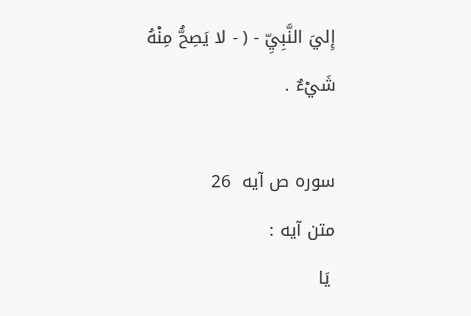إِليَ النَّبِيِّ - ( - لا يَصِحُّ مِنْهُ شَيْءٌ .

سوره ص آيه  26
متن آيه :
 يَا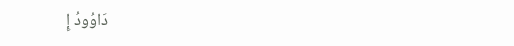دَاوُودُ إِ